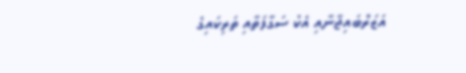އަޒަރްބައިޖާނާއި އެކު ސަގާފަތާއި ތަރިކައިގެ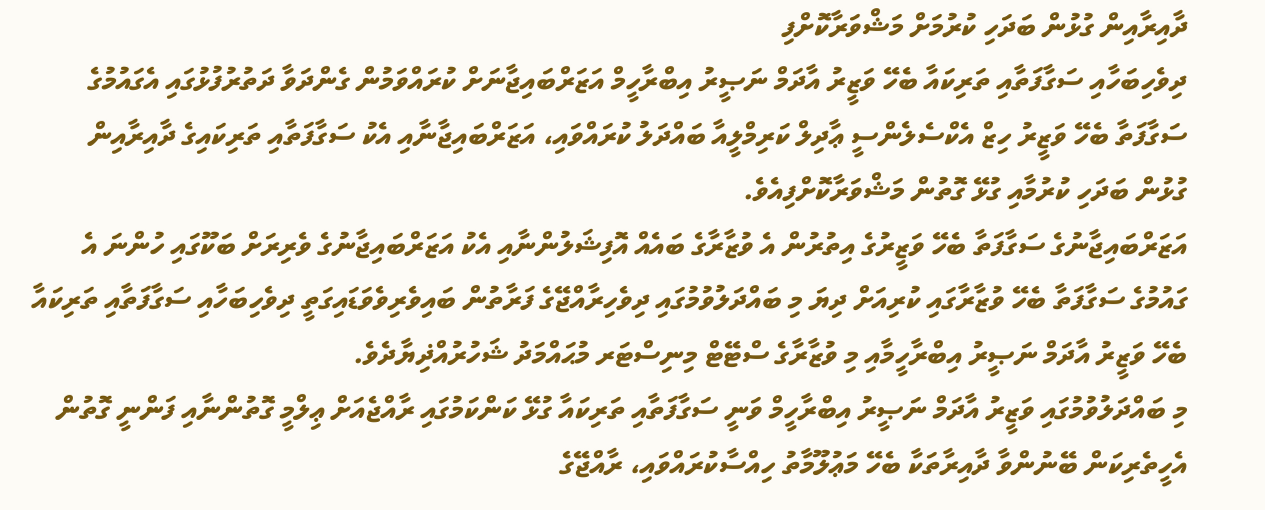ދާއިރާއިން ގުޅުން ބަދަހި ކުރުމަށް މަޝްވަރާކޮށްފި
ދިވެހިބަހާއި ސަގާފަތާއި ތަރިކައާ ބެހޭ ވަޒީރު އާދަމް ނަޞީރު އިބްރާހީމް އަޒަރްބައިޖާނަށް ކުރައްވަމުން ގެންދަވާ ދަތުރުފުޅުގައި އެގައުމުގެ ސަގާފަތާ ބެހޭ ވަޒީރު ހިޒް އެކްސެލެންސީ ޢާދިލް ކަރިމްލީއާ ބައްދަލު ކުރައްވައި، އަޒަރްބައިޖާނާއި އެކު ސަގާފަތާއި ތަރިކައިގެ ދާއިރާއިން ގުޅުން ބަދަހި ކުރުމާއި ގުޅޭ ގޮތުން މަޝްވަރާކޮށްފިއެވެ.
އަޒަރްބައިޖާނުގެ ސަގާފަތާ ބެހޭ ވަޒީރުގެ އިތުރުން އެ ވުޒާރާގެ ބައެއް އޮފިޝަލުންނާއި އެކު އަޒަރްބައިޖާނުގެ ވެރިރަށް ބަކޫގައި ހުންނަ އެ ގައުމުގެ ސަގާފަތާ ބެހޭ ވުޒާރާގައި ކުރިއަށް ދިޔަ މި ބައްދަލުވުމުގައި ދިވެހިރާއްޖޭގެ ފަރާތުން ބައިވެރިވެވަޑައިގަތީ ދިވެހިބަހާއި ސަގާފަތާއި ތަރިކައާ ބެހޭ ވަޒީރު އާދަމް ނަޞީރު އިބްރާހީމާއި މި ވުޒާރާގެ ސްޓޭޓް މިނިސްޓަރ މުޙައްމަދު ޝަހުރުއްޛިޔާދެވެ.
މި ބައްދަލުވުމުގައި ވަޒީރު އާދަމް ނަޞީރު އިބްރާހީމް ވަނީ ސަގާފަތާއި ތަރިކައާ ގުޅޭ ކަންކަމުގައި ރާއްޖެއަށް ޢިލްމީ ގޮތުންނާއި ފަންނީ ގޮތުން އެހީތެރިކަން ބޭނުންވާ ދާއިރާތަކާ ބެހޭ މަޢުލޫމާތު ހިއްސާކުރައްވައި، ރާއްޖޭގެ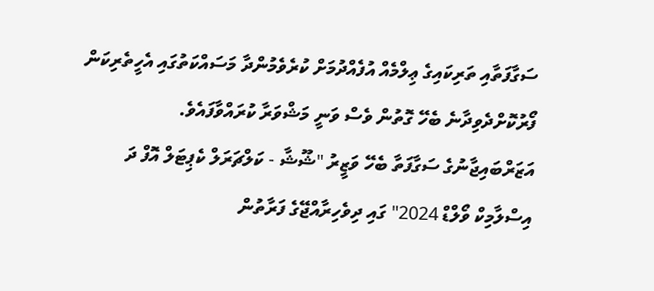ސަގާފަތާއި ތަރިކައިގެ ޢިލްމެއް އުފެއްދުމަށް ކުރެވެމުންދާ މަސައްކަތުގައި އެހީތެރިކަން ފޯރުކޮށްދެވިދާނެ ބެހޭ ގޮތުން ވެސް ވަނީ މަޝްވަރާ ކުރައްވާފައެވެ.
އަޒަރްބައިޖާނުގެ ސަގާފަތާ ބެހޭ ވަޒީރު "ޝޫޝާ - ކަލްޗަރަލް ކެޕިޓަލް އޮފް ދަ އިސްލާމިކް ވޯލްޑް 2024" ގައި ދިވެހިރާއްޖޭގެ ފަރާތުން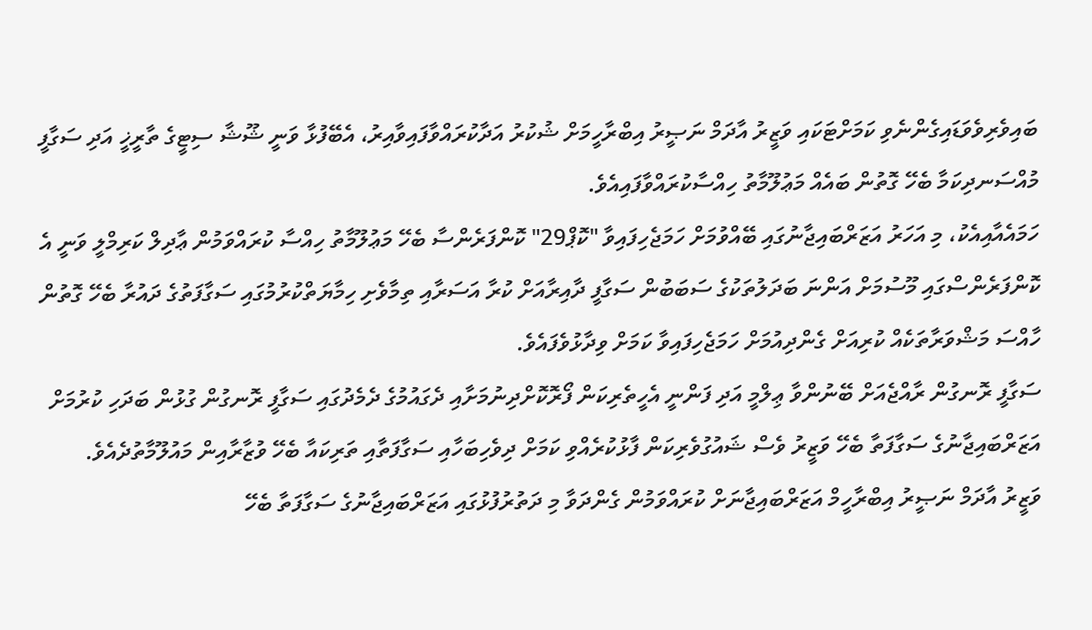ބައިވެރިވެވަޑައިގެންނެވި ކަމަށްޓަކައި ވަޒީރު އާދަމް ނަޞީރު އިބްރާހީމަށް ޝުކުރު އަދާކުރައްވާފައިވާއިރު، އެބޭފުޅާ ވަނީ ޝޫޝާ ސިޓީގެ ތާރީޚީ އަދި ސަގާފީ މުއްސަނދިކަމާ ބެހޭ ގޮތުން ބައެއް މަޢުލޫމާތު ހިއްސާކުރައްވާފައިއެވެ.
ހަމައެއާއިއެކު، މި އަހަރު އަޒަރްބައިޖާނުގައި ބޭއްވުމަށް ހަމަޖެހިފައިވާ "ކޮޕް29" ކޮންފަރެންސާ ބެހޭ މަޢުލޫމާތު ހިއްސާ ކުރައްވަމުން ޢާދިލް ކަރިމްލީ ވަނީ އެ ކޮންފަރެންސްގައި މޫސުމަށް އަންނަ ބަދަލުތަކުގެ ސަބަބުން ސަގާފީ ދާއިރާއަށް ކުރާ އަސަރާއި ތިމާވެށި ހިމާޔަތްކުރުމުގައި ސަގާފަތުގެ ދައުރާ ބެހޭ ގޮތުން ހާއްސަ މަޝްވަރާތަކެއް ކުރިއަށް ގެންދިއުމަށް ހަމަޖެހިފައިވާ ކަމަށް ވިދާޅުވެފައެވެ.
ސަގާފީ ރޮނގުން ރާއްޖެއަށް ބޭނުންވާ ޢިލްމީ އަދި ފަންނީ އެހީތެރިކަން ފޯރޮކޮށްދިނުމަށާއި ދެގައުމުގެ ދެމެދުގައި ސަގާފީ ރޮނގުން ގުޅުން ބަދަހި ކުރުމަށް އަޒަރްބައިޖާނުގެ ސަގާފަތާ ބެހޭ ވަޒީރު ވެސް ޝައުގުވެރިކަން ފާޅުކުރެއްވި ކަމަށް ދިވެހިބަހާއި ސަގާފަތާއި ތަރިކައާ ބެހޭ ވުޒާރާއިން މައުލޫމާތުދެއެވެ.
ވަޒީރު އާދަމް ނަޞީރު އިބްރާހީމް އަޒަރްބައިޖާނަށް ކުރައްވަމުން ގެންދަވާ މި ދަތުރުފުޅުގައި އަޒަރްބައިޖާނުގެ ސަގާފަތާ ބެހޭ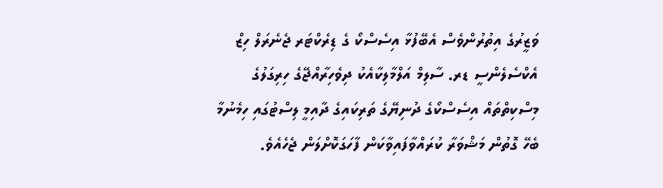ވަޒީރުގެ އިތުރުންވެސް އެބޭފުޅާ އިސެސްކޯ ގެ ޑިރެކްޓަރ ޖެނެރަލް ހިޒް އެކްސެލެންސީ ޑރ. ސާލިމް އަލްމާލިކާއެކު ދިވެހިރާއްޖޭގެ ހިރިގަލުގެ މިސްކިތްތައް އިސެސްކޯގެ ދުނިޔޭގެ ތަރިކައިގެ ދާއިމީ ލިސްޓުގައި ހިމެނުމާ ބެހޭ ގޮތުން މަޝްވަރާ ކުރައްވާފައިވާކަން ފާހަގަކޮށްލަން ޖެހެއެވެ.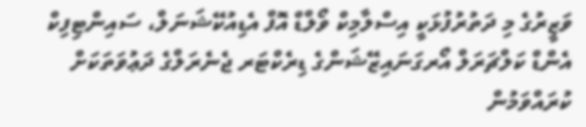ވަޒީރުގެ މި ދަތުރުފުޅަކީ އިސްލާމިކް ވޯލްޑް އޮފް އެޑިއުކޭޝަނަލް، ސައިންޓިފިކް އެންޑް ކަލްޗަރަލް އޯރގަނައިޒޭޝަންގެ ޑިރެކްޓަރ ޖެނެރަލްގެ ދަޢުވަތަކަށް ކުރައްވަމުން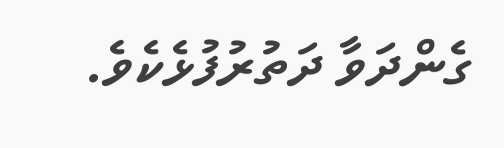ގެންދަވާ ދަތުރުފުޅެކެވެ.